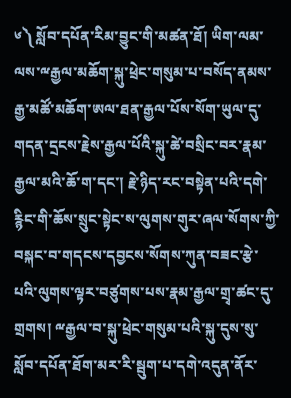༦༽ སློབ་དཔོན་རིམ་བྱུང་གི་མཚན་ཐོ། ཡིག་ལམ་ལས་ྋརྒྱལ་མཆོག་སྐུ་ཕྲེང་གསུམ་པ་བསོད་ནམས་རྒྱ་མཚོ་མཆོག་ཨལ་ཐན་རྒྱལ་པོས་སོག་ཡུལ་དུ་གདན་དྲངས་རྗེས་རྒྱལ་པོའི་སྐུ་ཚེ་བསྲིང་བར་རྣམ་རྒྱལ་མའི་ཆོ་ག་དང་། རྗེ་ཉིད་རང་བསྟེན་པའི་དགེ་རྙིང་གི་ཆོས་སྲུང་སྟེང་ས་ལུགས་གུར་ཞལ་སོགས་ཀྱི་བསྐང་བ་གདངས་དབྱངས་སོགས་ཀུན་བཟང་རྩེ་པའི་ལུགས་ལྟར་བཙུགས་པས་རྣམ་རྒྱལ་གྲྭ་ཚང་དུ་གྲགས། ྋརྒྱལ་བ་སྐུ་ཕྲེང་གསུམ་པའི་སྐུ་དུས་སུ་སློབ་དཔོན་ཐོག་མར་རི་སྦུག་པ་དགེ་འདུན་ནོར་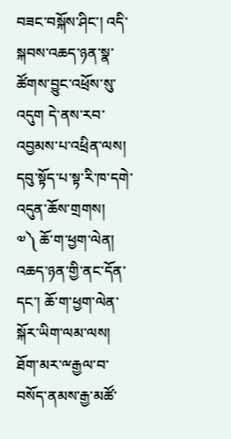བཟང་བསྐོས་ཤིང་། འདི་སྐབས་འཆད་ཉན་སྣ་ཚོགས་བྱུང་འཕྲོས་སུ་འདུག དེ་ནས་རབ་འབྱམས་པ་འཕྲིན་ལས། དབུ་སྟོད་པ་སྟ་རི་ཁ་དགེ་འདུན་ཆོས་གྲགས།
༧༽ ཆོ་ག་ཕྱག་ལེན། འཆད་ཉན་གྱི་ནང་དོན་དང་། ཆོ་ག་ཕྱག་ལེན་སྐོར་ཡིག་ལམ་ལས། ཐོག་མར་ྋརྒྱལ་བ་བསོད་ནམས་རྒྱ་མཚོ་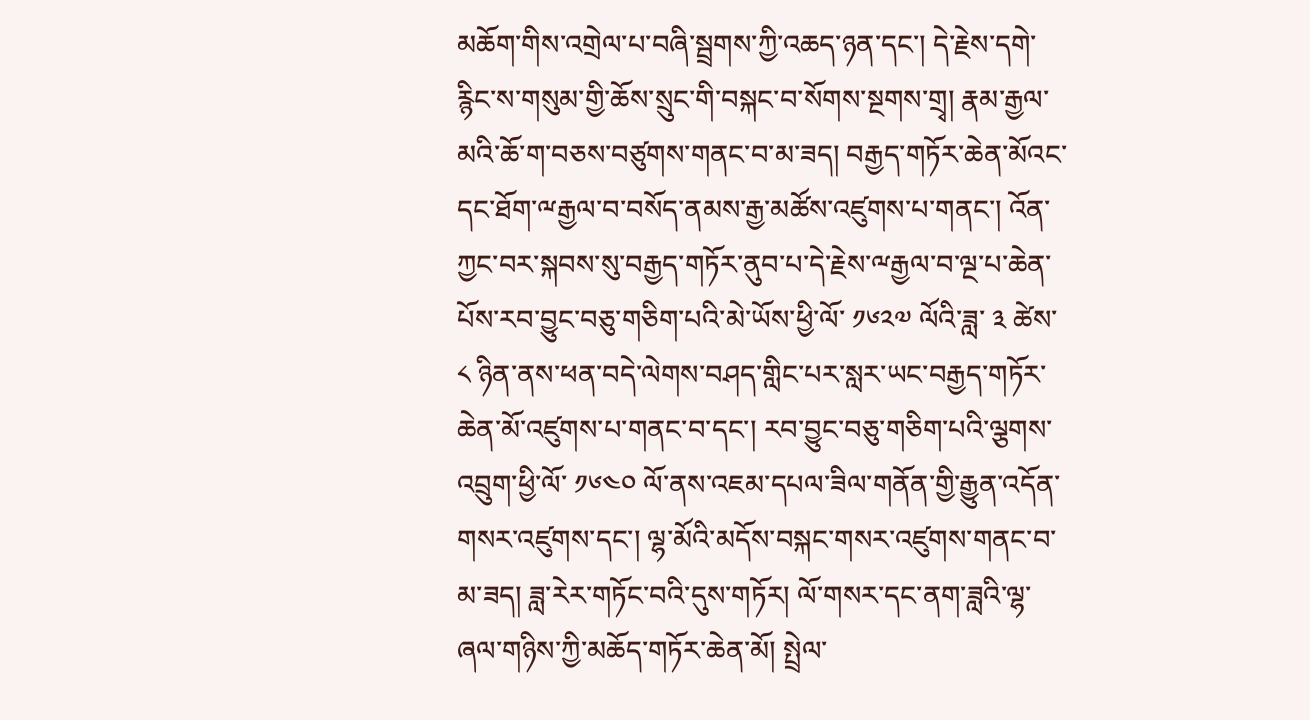མཆོག་གིས་འགྲེལ་པ་བཞི་སྦྲགས་ཀྱི་འཆད་ཉན་དང་། དེ་རྗེས་དགེ་རྙིང་ས་གསུམ་གྱི་ཆོས་སྲུང་གི་བསྐང་བ་སོགས་སྔགས་གྲྭ། རྣམ་རྒྱལ་མའི་ཆོ་ག་བཅས་བཙུགས་གནང་བ་མ་ཟད། བརྒྱད་གཏོར་ཆེན་མོའང་དང་ཐོག་ྋརྒྱལ་བ་བསོད་ནམས་རྒྱ་མཚོས་འཛུགས་པ་གནང་། འོན་ཀྱང་བར་སྐབས་སུ་བརྒྱད་གཏོར་ནུབ་པ་དེ་རྗེས་ྋརྒྱལ་བ་ལྔ་པ་ཆེན་པོས་རབ་བྱུང་བཅུ་གཅིག་པའི་མེ་ཡོས་ཕྱི་ལོ་ ༡༦༢༧ ལོའི་ཟླ་ ༣ ཚེས་ ༨ ཉིན་ནས་ཕན་བདེ་ལེགས་བཤད་གླིང་པར་སླར་ཡང་བརྒྱད་གཏོར་ཆེན་མོ་འཛུགས་པ་གནང་བ་དང་། རབ་བྱུང་བཅུ་གཅིག་པའི་ལྕགས་འབྲུག་ཕྱི་ལོ་ ༡༦༤༠ ལོ་ནས་འཇམ་དཔལ་ཟིལ་གནོན་གྱི་རྒྱུན་འདོན་གསར་འཛུགས་དང་། ལྷ་མོའི་མདོས་བསྐང་གསར་འཛུགས་གནང་བ་མ་ཟད། ཟླ་རེར་གཏོང་བའི་དུས་གཏོར། ལོ་གསར་དང་ནག་ཟླའི་ལྷ་ཞལ་གཉིས་ཀྱི་མཆོད་གཏོར་ཆེན་མོ། སྤྲེལ་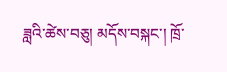ཟླའི་ཚེས་བཅུ། མདོས་བསྐང་། ཁྲོ་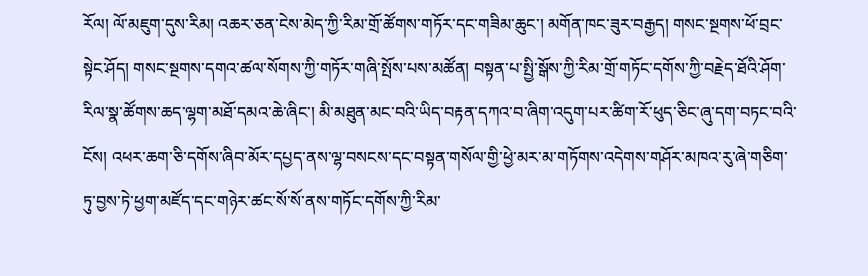རོལ། ལོ་མཇུག་དུས་རིམ། འཆར་ཅན་ངེས་མེད་ཀྱི་རིམ་གྲོ་ཚོགས་གཏོར་དང་གཟིམ་ཆུང་། མགོན་ཁང་ཟུར་བརྒྱད། གསང་སྔགས་ཕོ་བྲང་སྟེང་ཤོད། གསང་སྔགས་དགའ་ཚལ་སོགས་ཀྱི་གཏོར་གཞི་སྤོས་པས་མཚོན། བསྟན་པ་སྤྱི་སྒོས་ཀྱི་རིམ་གྲོ་གཏོང་དགོས་ཀྱི་བརྗེད་ཐོའི་ཤོག་རིལ་སྣ་ཚོགས་ཆད་ལྷག་མཐོ་དམའ་ཆེ་ཞིང་། མི་མཐུན་མང་བའི་ཡིད་བརྟན་དཀའ་བ་ཞིག་འདུག་པར་ཚིག་རོ་ཕུད་ཅིང་ཞུ་དག་བཏང་བའི་ངོས། འཕར་ཆག་ཅི་དགོས་ཞིབ་མོར་དཔྱད་ནས་ལྷ་བསངས་དང་བསྟན་གསོལ་གྱི་ཕྱེ་མར་མ་གཏོགས་འདེགས་གཤོར་མཁའ་རུ་ཞེ་གཅིག་ཏུ་བྱས་ཏེ་ཕྱག་མཛོད་དང་གཉེར་ཚང་སོ་སོ་ནས་གཏོང་དགོས་ཀྱི་རིམ་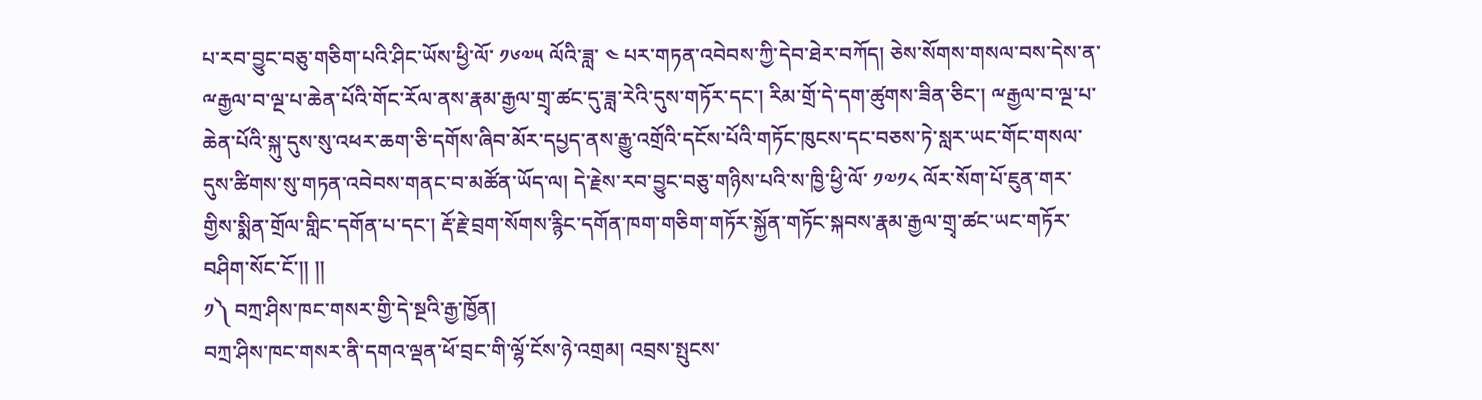པ་རབ་བྱུང་བཅུ་གཅིག་པའི་ཤིང་ཡོས་ཕྱི་ལོ་ ༡༦༧༥ ལོའི་ཟླ་ ༤ པར་གཏན་འབེབས་ཀྱི་དེབ་ཐེར་བཀོད། ཅེས་སོགས་གསལ་བས་དེས་ན་ྋརྒྱལ་བ་ལྔ་པ་ཆེན་པོའི་གོང་རོལ་ནས་རྣམ་རྒྱལ་གྲྭ་ཚང་དུ་ཟླ་རེའི་དུས་གཏོར་དང་། རིམ་གྲོ་དེ་དག་ཚུགས་ཟིན་ཅིང་། ྋརྒྱལ་བ་ལྔ་པ་ཆེན་པོའི་སྐུ་དུས་སུ་འཕར་ཆག་ཅི་དགོས་ཞིབ་མོར་དཔྱད་ནས་རྒྱུ་འགྲོའི་དངོས་པོའི་གཏོང་ཁུངས་དང་བཅས་ཏེ་སླར་ཡང་གོང་གསལ་དུས་ཚིགས་སུ་གཏན་འབེབས་གནང་བ་མཚོན་ཡོད་ལ། དེ་རྗེས་རབ་བྱུང་བཅུ་གཉིས་པའི་ས་ཁྱི་ཕྱི་ལོ་ ༡༧༡༨ ལོར་སོག་པོ་ཇུན་གར་གྱིས་སྨིན་གྲོལ་གླིང་དགོན་པ་དང་། རྡོ་རྗེ་བྲག་སོགས་རྙིང་དགོན་ཁག་གཅིག་གཏོར་སྐྱོན་གཏོང་སྐབས་རྣམ་རྒྱལ་གྲྭ་ཚང་ཡང་གཏོར་བཤིག་སོང་ངོ་།། །།
༡༽ བཀྲ་ཤིས་ཁང་གསར་གྱི་དེ་སྔའི་རྒྱ་ཁྱོན།
བཀྲ་ཤིས་ཁང་གསར་ནི་དགའ་ལྡན་ཕོ་བྲང་གི་ལྷོ་ངོས་ཉེ་འགྲམ། འབྲས་སྤུངས་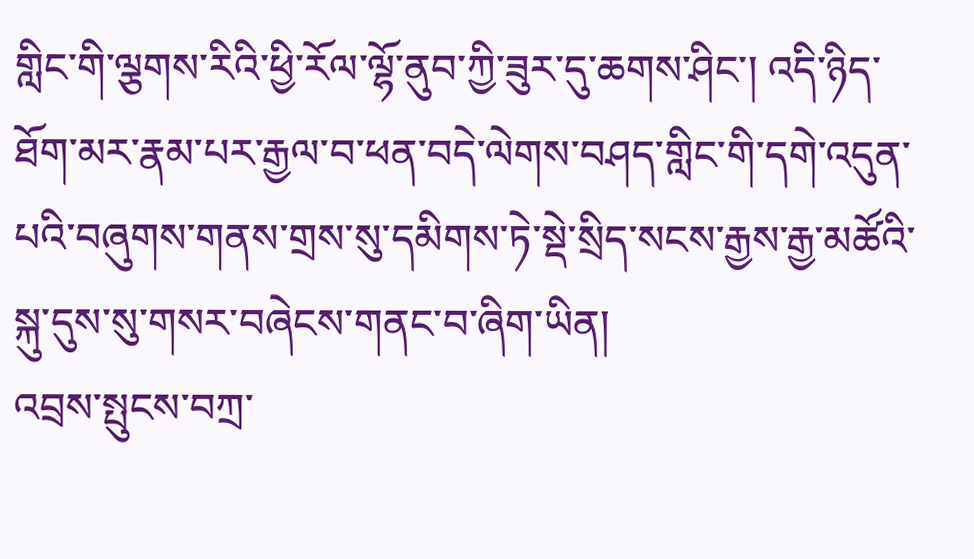གླིང་གི་ལྕགས་རིའི་ཕྱི་རོལ་ལྷོ་ནུབ་ཀྱི་ཟུར་དུ་ཆགས་ཤིང་། འདི་ཉིད་ཐོག་མར་རྣམ་པར་རྒྱལ་བ་ཕན་བདེ་ལེགས་བཤད་གླིང་གི་དགེ་འདུན་པའི་བཞུགས་གནས་གྲས་སུ་དམིགས་ཏེ་སྡེ་སྲིད་སངས་རྒྱས་རྒྱ་མཚོའི་སྐུ་དུས་སུ་གསར་བཞེངས་གནང་བ་ཞིག་ཡིན།
འབྲས་སྤུངས་བཀྲ་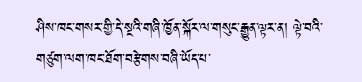ཤིས་ཁང་གསར་གྱི་དེ་སྔའི་གཞི་ཁྱོན་སྐོར་ལ་གསུང་རྒྱུན་ལྟར་ན། ལྟེ་བའི་གཙུག་ལག་ཁང་ཐོག་བརྩེགས་བཞི་ཡོད་པ་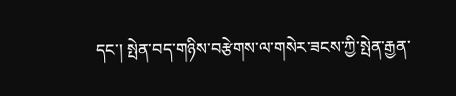དང་། སྤེན་བད་གཉིས་བརྩེགས་ལ་གསེར་ཟངས་ཀྱི་སྤེན་རྒྱན་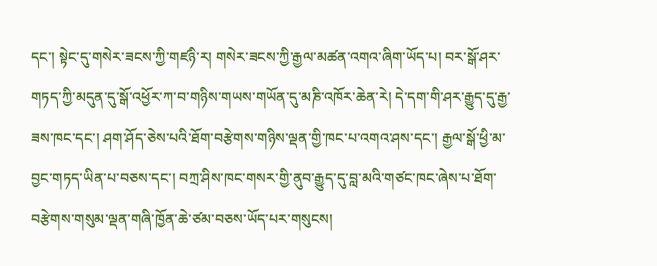དང་། སྟེང་དུ་གསེར་ཟངས་ཀྱི་གཛཉི་ར། གསེར་ཟངས་ཀྱི་རྒྱལ་མཚན་འགའ་ཞིག་ཡོད་པ། བར་སྒོ་ཤར་གཏད་ཀྱི་མདུན་དུ་སྒོ་འཕྱོར་ཀ་བ་གཉིས་གཡས་གཡོན་དུ་མཎི་འཁོར་ཆེན་རེ། དེ་དག་གི་ཤར་རྒྱུད་དུ་རྒྱ་ཟས་ཁང་དང་། ཤག་ཤོད་ཅེས་པའི་ཐོག་བརྩེགས་གཉིས་ལྡན་གྱི་ཁང་པ་འགའ་ཤས་དང་། རྒྱལ་སྒོ་ཕྱི་མ་བྱང་གཏད་ཡིན་པ་བཅས་དང་། བཀྲ་ཤིས་ཁང་གསར་གྱི་ནུབ་རྒྱུད་དུ་བླ་མའི་གཙང་ཁང་ཞེས་པ་ཐོག་བརྩེགས་གསུམ་ལྡན་གཞི་ཁྱོན་ཆེ་ཙམ་བཅས་ཡོད་པར་གསུངས།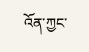འོན་ཀྱང་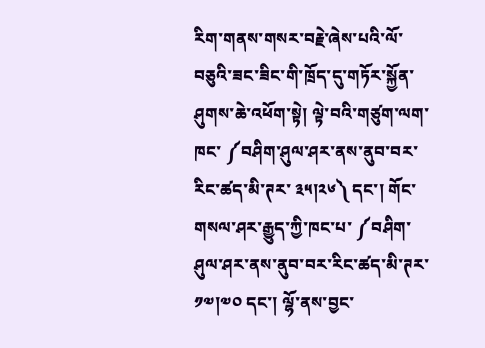རིག་གནས་གསར་བརྗེ་ཞེས་པའི་ལོ་བཅུའི་ཟང་ཟིང་གི་ཁྲོད་དུ་གཏོར་སྐྱོན་ཤུགས་ཆེ་འཕོག་སྟེ། ལྟེ་བའི་གཙུག་ལག་ཁང་ ༼བཤིག་ཤུལ་ཤར་ནས་ནུབ་བར་རིང་ཚད་མི་ཊར་ ༣༥།༢༦༽ དང་། གོང་གསལ་ཤར་རྒྱུད་ཀྱི་ཁང་པ་ ༼བཤིག་ཤུལ་ཤར་ནས་ནུབ་བར་རིང་ཚད་མི་ཊར་ ༡༧།༧༠ དང་། ལྷོ་ནས་བྱང་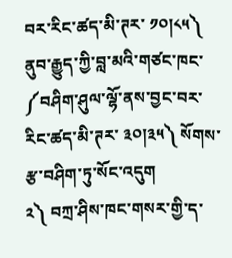བར་རིང་ཚད་མི་ཊར་ ༡༠།༨༥༽ ནུབ་རྒྱུད་ཀྱི་བླ་མའི་གཙང་ཁང་ ༼བཤིག་ཤུལ་ལྷོ་ནས་བྱང་བར་རིང་ཚད་མི་ཊར་ ༣༠།༣༥༽ སོགས་རྩ་བཤིག་ཏུ་སོང་འདུག
༢༽ བཀྲ་ཤིས་ཁང་གསར་གྱི་ད་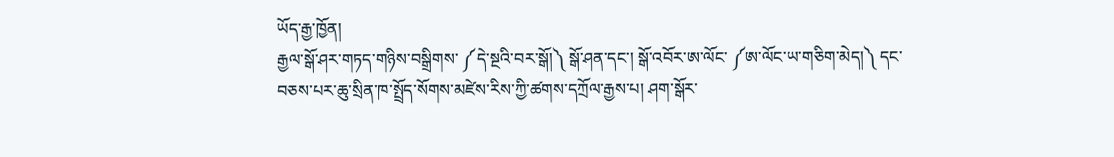ཡོད་རྒྱ་ཁྱོན།
རྒྱལ་སྒོ་ཤར་གཏད་གཉིས་བསྒྲིགས་ ༼དེ་སྔའི་བར་སྒོ།༽ སྒོ་ཤན་དང་། སྒོ་འབོར་ཨ་ལོང་ ༼ཨ་ལོང་ཡ་གཅིག་མེད།༽ དང་བཅས་པར་ཆུ་སྲིན་ཁ་སྤྲོད་སོགས་མཛེས་རིས་ཀྱི་ཚགས་དཀྲོལ་རྒྱས་པ། ཤག་སྒོར་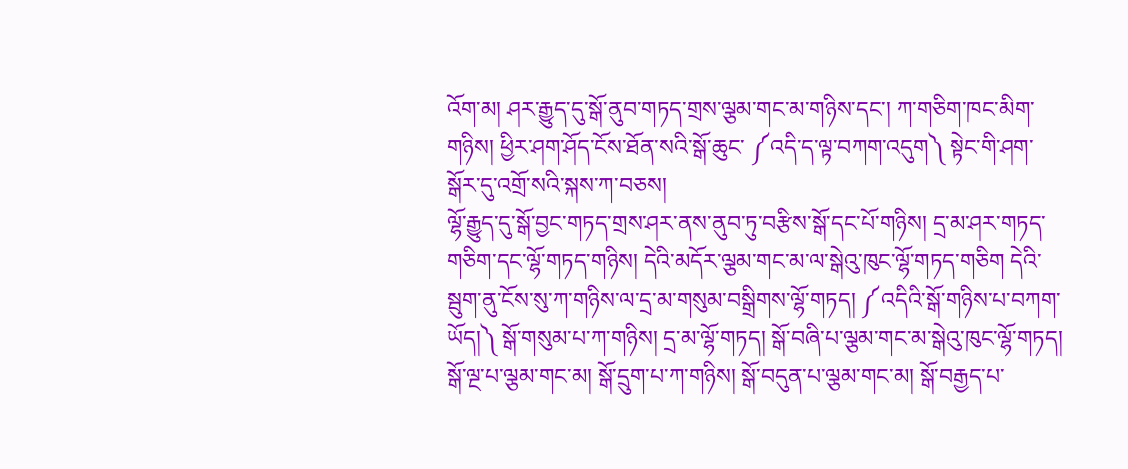འོག་མ། ཤར་རྒྱུད་དུ་སྒོ་ནུབ་གཏད་གྲས་ལྕམ་གང་མ་གཉིས་དང་། ཀ་གཅིག་ཁང་མིག་གཉིས། ཕྱིར་ཤག་ཤོད་ངོས་ཐོན་སའི་སྒོ་ཆུང་ ༼འདི་ད་ལྟ་བཀག་འདུག༽ སྟེང་གི་ཤག་སྒོར་དུ་འགྲོ་སའི་སྐས་ཀ་བཅས།
ལྷོ་རྒྱུད་དུ་སྒོ་བྱང་གཏད་གྲས་ཤར་ནས་ནུབ་ཏུ་བརྩིས་སྒོ་དང་པོ་གཉིས། དྲ་མ་ཤར་གཏད་གཅིག་དང་ལྷོ་གཏད་གཉིས། དེའི་མདོར་ལྕམ་གང་མ་ལ་སྒེའུ་ཁུང་ལྷོ་གཏད་གཅིག དེའི་སྦུག་ནུ་ངོས་སུ་ཀ་གཉིས་ལ་དྲ་མ་གསུམ་བསྒྲིགས་ལྷོ་གཏད། ༼འདིའི་སྒོ་གཉིས་པ་བཀག་ཡོད།༽ སྒོ་གསུམ་པ་ཀ་གཉིས། དྲ་མ་ལྷོ་གཏད། སྒོ་བཞི་པ་ལྕམ་གང་མ་སྒེའུ་ཁུང་ལྷོ་གཏད། སྒོ་ལྔ་པ་ལྕམ་གང་མ། སྒོ་དྲུག་པ་ཀ་གཉིས། སྒོ་བདུན་པ་ལྕམ་གང་མ། སྒོ་བརྒྱད་པ་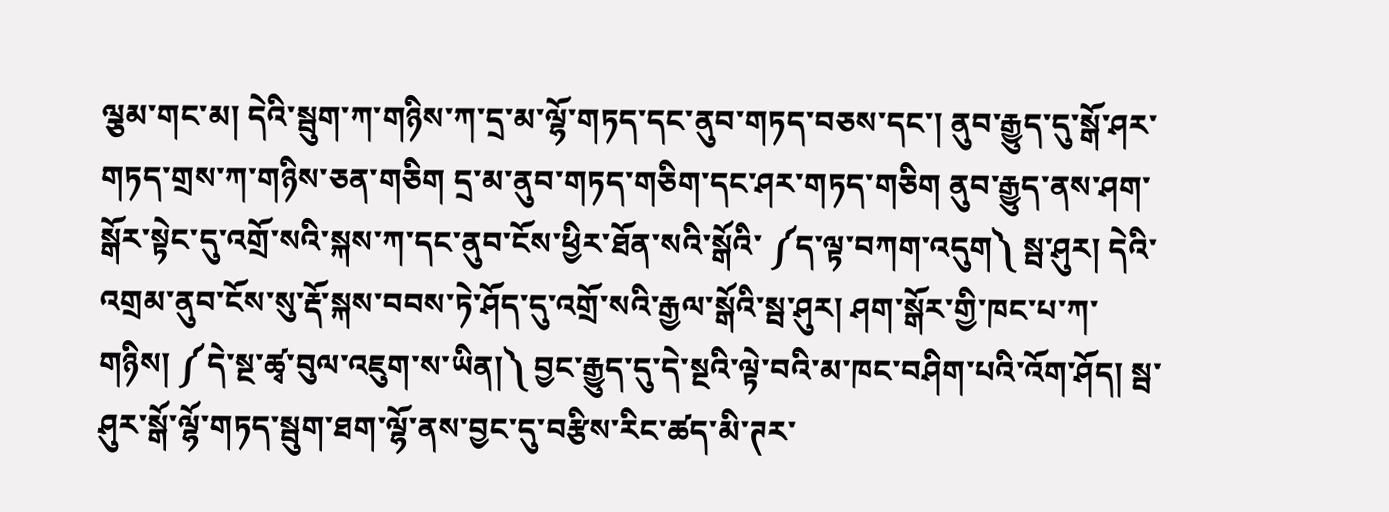ལྕམ་གང་མ། དེའི་སྦུག་ཀ་གཉིས་ཀ་དྲ་མ་ལྷོ་གཏད་དང་ནུབ་གཏད་བཅས་དང་། ནུབ་རྒྱུད་དུ་སྒོ་ཤར་གཏད་གྲས་ཀ་གཉིས་ཅན་གཅིག དྲ་མ་ནུབ་གཏད་གཅིག་དང་ཤར་གཏད་གཅིག ནུབ་རྒྱུད་ནས་ཤག་སྒོར་སྟེང་དུ་འགྲོ་སའི་སྐས་ཀ་དང་ནུབ་ངོས་ཕྱིར་ཐོན་སའི་སྒོའི་ ༼ད་ལྟ་བཀག་འདུག༽ སྦ་ཤུར། དེའི་འགྲམ་ནུབ་ངོས་སུ་རྡོ་སྐས་བབས་ཏེ་ཤོད་དུ་འགྲོ་སའི་རྒྱལ་སྒོའི་སྦ་ཤུར། ཤག་སྒོར་གྱི་ཁང་པ་ཀ་གཉིས། ༼དེ་སྔ་ཚྭ་བུལ་འཇུག་ས་ཡིན།༽ བྱང་རྒྱུད་དུ་དེ་སྔའི་ལྟེ་བའི་མ་ཁང་བཤིག་པའི་འོག་ཤོད། སྦ་ཤུར་སྒོ་ལྷོ་གཏད་སྦུག་ཐག་ལྷོ་ནས་བྱང་དུ་བརྩིས་རིང་ཚད་མི་ཊར་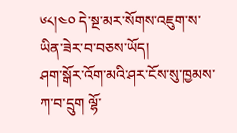༦༨།༤༠ དེ་སྔ་མར་སོགས་འཇུག་ས་ཡིན་ཟེར་བ་བཅས་ཡོད།
ཤག་སྒོར་འོག་མའི་ཤར་ངོས་སུ་ཁྱམས་ཀ་བ་དྲུག ལྷོ་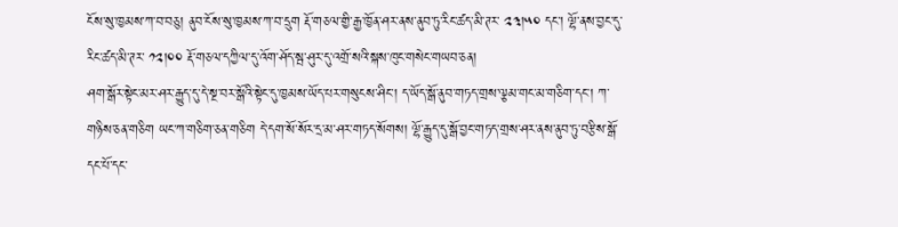ངོས་སུ་ཁྱམས་ཀ་བ་བཅུ། ནུབ་ངོས་སུ་ཁྱམས་ཀ་བ་དྲུག རྡོ་གཅལ་གྱི་རྒྱ་ཁྱོན་ཤར་ནས་ནུབ་ཏུ་རིང་ཚད་མི་ཊར་ ༢༣།༥༠ དང་། ལྷོ་ནས་བྱང་དུ་རིང་ཚད་མི་ཊར་ ༡༢།༠༠ རྡོ་གཅལ་དཀྱིལ་དུ་འོག་ཤོད་སྦ་ཤུར་དུ་འགྲོ་སའི་སྐས་ཁུང་གསེང་གཡབ་ཅན།
ཤག་སྒོར་སྟེང་མར་ཤར་རྒྱུད་དུ་དེ་སྔ་བར་སྒོའི་སྟེང་དུ་ཁྱམས་ཡོད་པར་གསུངས་ཤིང་། ད་ཡོད་སྒོ་ནུབ་གཏད་གྲས་ལྕམ་གང་མ་གཅིག་དང་། ཀ་གཉིས་ཅན་གཅིག ཡང་ཀ་གཅིག་ཅན་གཅིག དེ་དག་སོ་སོར་དྲ་མ་ཤར་གཏད་སོགས། ལྷོ་རྒྱུད་དུ་སྒོ་བྱང་གཏད་གྲས་ཤར་ནས་ནུབ་ཏུ་བརྩིས་སྒོ་དང་པོ་དང་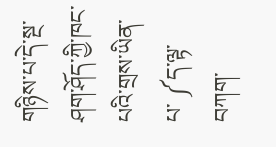གཉིས་པ་དེ་སྔ་ཤག་ཤོད་ཀྱི་ཁང་པའི་གྲས་ཡིན་པ་ ༼ད་ལྟ་བཀག་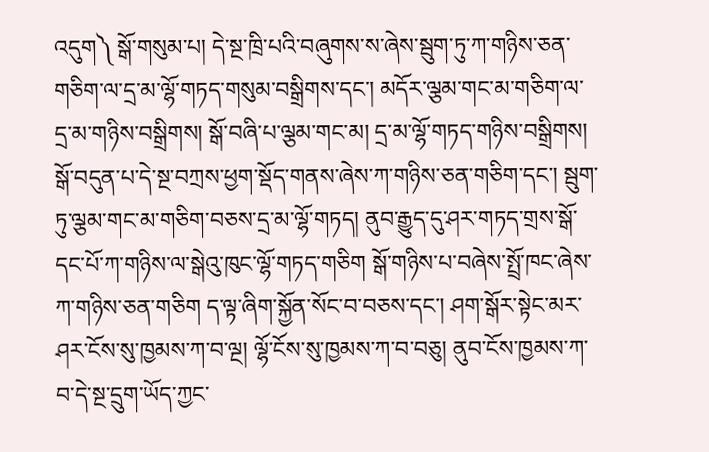འདུག༽ སྒོ་གསུམ་པ། དེ་སྔ་ཁྲི་པའི་བཞུགས་ས་ཞེས་སྦུག་ཏུ་ཀ་གཉིས་ཅན་གཅིག་ལ་དྲ་མ་ལྷོ་གཏད་གསུམ་བསྒྲིགས་དང་། མདོར་ལྕམ་གང་མ་གཅིག་ལ་དྲ་མ་གཉིས་བསྒྲིགས། སྒོ་བཞི་པ་ལྕམ་གང་མ། དྲ་མ་ལྷོ་གཏད་གཉིས་བསྒྲིགས། སྒོ་བདུན་པ་དེ་སྔ་བཀྲས་ཕྱག་སྡོད་གནས་ཞེས་ཀ་གཉིས་ཅན་གཅིག་དང་། སྦུག་ཏུ་ལྕམ་གང་མ་གཅིག་བཅས་དྲ་མ་ལྷོ་གཏད། ནུབ་རྒྱུད་དུ་ཤར་གཏད་གྲས་སྒོ་དང་པོ་ཀ་གཉིས་ལ་སྒེའུ་ཁུང་ལྷོ་གཏད་གཅིག སྒོ་གཉིས་པ་བཞེས་སྤྲོ་ཁང་ཞེས་ཀ་གཉིས་ཅན་གཅིག ད་ལྟ་ཞིག་སྐྱོན་སོང་བ་བཅས་དང་། ཤག་སྒོར་སྟེང་མར་ཤར་ངོས་སུ་ཁྱམས་ཀ་བ་ལྔ། ལྷོ་ངོས་སུ་ཁྱམས་ཀ་བ་བཅུ། ནུབ་ངོས་ཁྱམས་ཀ་བ་དེ་སྔ་དྲུག་ཡོད་ཀྱང་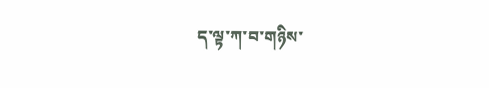ད་ལྟ་ཀ་བ་གཉིས་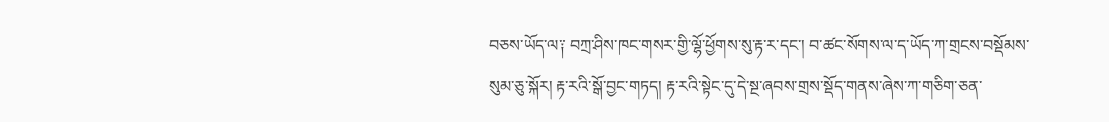བཅས་ཡོད་ལ༑ བཀྲ་ཤིས་ཁང་གསར་གྱི་ལྷོ་ཕྱོགས་སུ་རྟ་ར་དང་། བ་ཚང་སོགས་ལ་ད་ཡོད་ཀ་གྲངས་བསྡོམས་སུམ་ཅུ་སྐོར། རྟ་རའི་སྒོ་བྱང་གཏད། རྟ་རའི་སྟེང་དུ་དེ་སྔ་ཞབས་གྲས་སྡོད་གནས་ཞེས་ཀ་གཅིག་ཅན་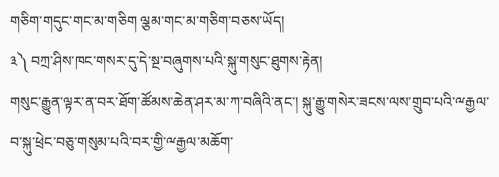གཅིག་གདུང་གང་མ་གཅིག ལྕམ་གང་མ་གཅིག་བཅས་ཡོད།
༣༽ བཀྲ་ཤིས་ཁང་གསར་དུ་དེ་སྔ་བཞུགས་པའི་སྐུ་གསུང་ཐུགས་རྟེན།
གསུང་རྒྱུན་ལྟར་ན་བར་ཐོག་ཚོམས་ཆེན་ཤར་མ་ཀ་བཞིའི་ནང་། སྐུ་རྒྱུ་གསེར་ཟངས་ལས་གྲུབ་པའི་ྋརྒྱལ་བ་སྐུ་ཕྲེང་བཅུ་གསུམ་པའི་བར་གྱི་ྋརྒྱལ་མཆོག་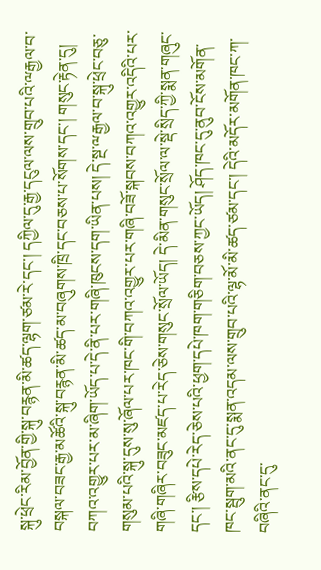སྐུ་ཕྲེང་རིམ་བྱོན་གྱི་སྐུ་བརྙན་མི་ཚད་ལྷག་ཙམ་རེ་དང་། དཀྱིལ་དུ་རྒྱ་དངུལ་ལས་གྲུབ་པའི་ྋརྒྱལ་བ་བསྐལ་བཟང་རྒྱ་མཚོའི་སྐུ་བརྙན་མི་ཚད་མ་བཞུགས་ཁྲི་དང་བཅས་པ་སོགས་དང་། གསུང་རྟེན་དུ། བཀའ་འགྱུར་པར་མ་ཞིག་ཡོད་པ་དེ་ནི་པར་གཞི་ཁུངས་དག་ཡིན་པས། དེ་སྔ་ྋརྒྱལ་བ་སྐུ་ཕྲེང་བཅུ་གསུམ་པའི་སྐུ་དུས་སུ་ཞོལ་པར་ཁང་གི་བཀའ་འགྱུར་པར་གཞི་བཟོ་སྐབས་བཀའ་འགྱུར་འདིའི་པར་གཞི་གཞིར་བཟུང་མཛད་པ་རེད་ཅེས་གསུང་སྲོལ་ཡོད། དེ་མིན་གསུང་སྲོལ་ལ་སྡེ་སྲིད་ཀྱི་སྨན་གཞུང་དང་། རྩིས་དཔེ་རེད་ཅེས་པའི་ཕྱག་དཔེ་ཁག་གཅིག་བཅས་ཀྱང་ཡོད། ཤོད་ཁང་དུ་ནུབ་ངོས་མགོན་ཁང་སྦུག་མའི་ནང་དུ་སྨན་འདམ་ལས་གྲུབ་པའི་ལྷ་མོ་མི་ཚད་ཙམ་དང་། དེའི་མདོར་མགོན་ཁང་ཀ་བཞིའི་ནང་དུ་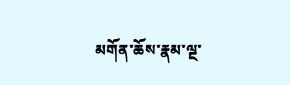མགོན་ཆོས་རྣམ་ལྔ་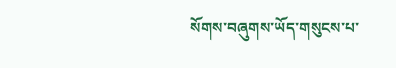སོགས་བཞུགས་ཡོད་གསུངས་པ་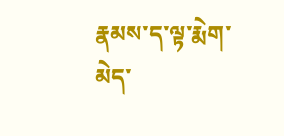རྣམས་ད་ལྟ་རྨེག་མེད་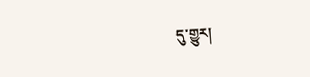དུ་གྱུར།